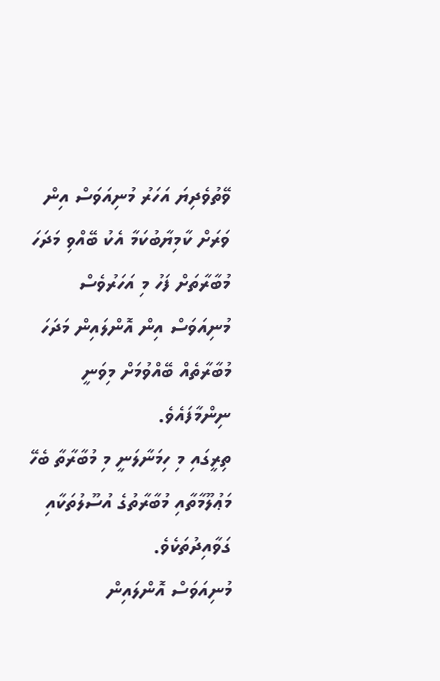ވޭތުވެދިޔަ އަހަރު މުނިއަވަސް އިން ވަރަށް ކާމިޔާބުކަމާ އެކު ބޭއްވި މަދަހަ މުބާރާތަށް ފަހު މި އަހަރުވެސް މުނިއަވަސް އިން އޮންލައިން މަދަހަ މުބާރާތެއް ބޭއްވުމަށް މިވަނީ ނިންމާފައެވެ.
ތިރީގައި މި ހިމަނާލަނީ މި މުބާރާތާ ބެހޭ މަޢުލޫމާތާއި މުބާރާތުގެ އުސޫލުތަކާއި ގަވާއިދުތަކެވެ.
މުނިއަވަސް އޮންލައިން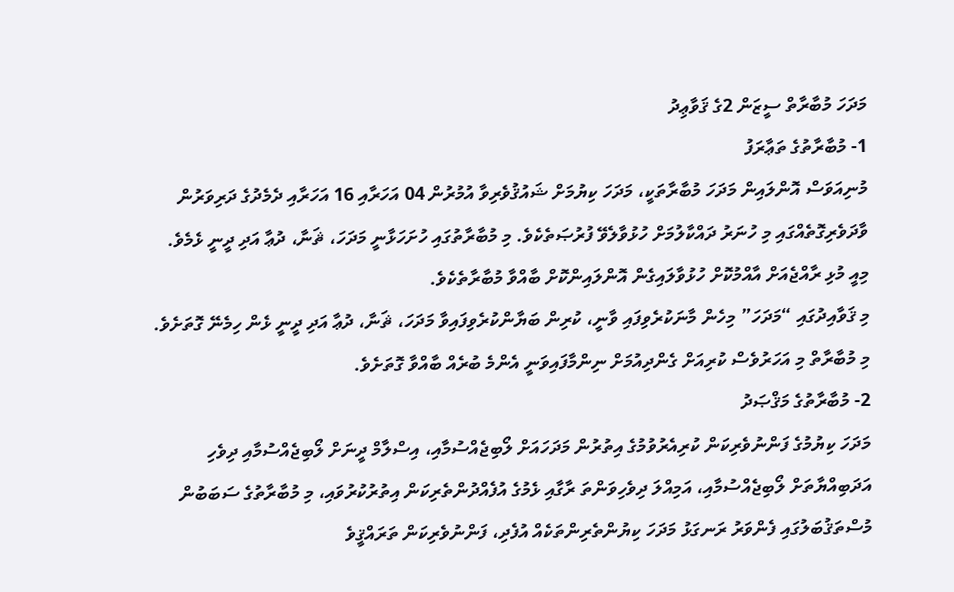މަދަހަ މުބާރާތް ސީޒަން 2ގެ ޤަވާޢިދު
1- މުބާރާތުގެ ތަޢާރަފު
މުނިއަވަސް އޮންލައިން މަދަހަ މުބާރާތަކީ، މަދަހަ ކިޔުމަށް ޝައުޤުވެރިވާ އުމުރުން 04 އަހަރާއި 16 އަހަރާއި ދެމެދުގެ ދަރިވަރުން ވާދަވެރިގޮތެއްގައި މި ހުނަރު ދައްކާލުމަށް ހުޅުވާލެވޭ ފުރުޞަތެކެވެ. މި މުބާރާތުގައި ހުށަހަޅާނީ މަދަހަ، ޘަނާ، ދުޢާ އަދި ދީނީ ޅެމެވެ. މިއީ މުޅި ރާއްޖެއަށް އާއްމުކޮށް ހުޅުވާލައިގެން އޮންލައިންކޮށް ބާއްވާ މުބާރާތެކެވެ.
މި ޤަވާއިދުގައި “މަދަހަ” މިހެން މާނަކުރެވިފައި ވާނީ، ކުރިން ބަޔާންކުރެވިފައިވާ މަދަހަ، ޘަނާ، ދުޢާ އަދި ދީނީ ޅެން ހިމެނޭ ގޮތަށެވެ.
މި މުބާރާތް މި އަހަރުވެސް ކުރިއަށް ގެންދިއުމަށް ނިންމާފައިވަނީ އެންމެ ބުރެއް ބާއްވާ ގޮތަށެވެ.
2- މުބާރާތުގެ މަޤްޞަދު
މަދަހަ ކިޔުމުގެ ފަންނުވެރިކަން ކުރިއެރުވުމުގެ އިތުރުން މަދަހައަށް ލޯބިޖެއްސުމާއި، އިސްލާމް ދީނަށް ލޯބިޖެއްސުމާއި ދިވެހި އަދަބިއްޔާތަށް ލޯބިޖެއްސުމާއި، އަމިއްލަ ދިވެހިވަންތަ ރާގާއި ޅެމުގެ އުފެއްދުންތެރިކަން އިތުރުކުރުވައި، މި މުބާރާތުގެ ސަބަބުން މުސްތަޤުބަލުގައި ފެންވަރު ރަނގަޅު މަދަހަ ކިޔުންތެރިންތަކެއް އުފެދި، ފަންނުވެރިކަން ތަރައްޤީވެ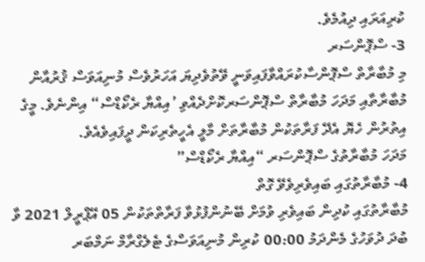ކުރިއަރައި ދިއުމެވެ.
3- ސްޕޮންސަރ
މި މުބާރާތް ސްޕޮންސާކުރައްވާފައިވަނީ ވޭތުވެދިޔަ އަހަރުވެސް މުނިއަވަސް ޤުރުއާން މުބާރާތާއި މަދަހަ މުބާރާތް ސްޕޮންސަރކޮށްދެއްވި ’އިއްޔާ ރެކޯޑްސް“ އިންނެވެ. މީގެ އިތުރުން ހެޔޮ އެދޭ ފަރާތަކުން މުބާރާތަށް މާލީ އެހީތެރިކަން ދީފައިވެއެވެ.
މަދަހަ މުބާރާތުގެ ސްޕޮންސަރ “އިއްޔާ ރެކޯޑްސް”
4- މުބާރާތުގައި ބައިވެރިވެވޭ ގޮތް
މުބާރާތުގައި ކުދިން ބައިވެރި ވުމަށް ބޭނުންފުޅުވާ ފަރާތްތަކުން 05 އޭޕްރީލް 2021 ވާ ބުދަ ދުވަހުގެ މެންދަމު 00:00 ކުރިން މުނިއަވަސްގެ ޓެލެގްރާމް ނަމްބަރ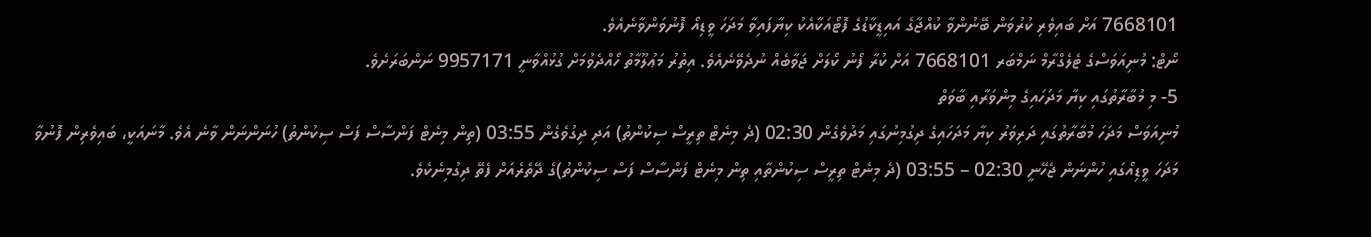7668101 އަށް ބައިވެރި ކުރުވަން ބޭނުންވާ ކުއްޖާގެ އައިޑީކާޑުގެ ފޮޓޯއަކާއެކު ކިޔާފައިވާ މަދަހަ ވީޑިއޯ ފޮނުވަންވާނެއެވެ.
ނޯޓް: މުނިއަވަސްގެ ޓެލެގްރާމް ނަމްބަރ 7668101 އަށް ކުރާ ފޯނު ކޯލަށް ޖަވާބެއް ނުދެވޭނެއެވެ. އިތުރު މަޢުލޫމާތު ހޯއްދެވުމަށް ގުޅުއްވާނީ 9957171 ނަންބަރަށެވެ.
5- މި މުބާރާތުގައި ކިޔާ މަދަހައިގެ މިންވަރާއި ބާވަތް
މުނިއަވަސް މަދަހަ މުބާރާތުގައި ދަރިވަރު ކިޔާ މަދަހައިގެ ދިގުމިނުގައި މަދުވެގެން 02:30 (ދެ މިނެޓް ތިރީސް ސިކުންތު) އަދި ދިގުވެގެން 03:55 (ތިން މިނެޓް ފަންސާސް ފަސް ސިކުންތު) ހުނަންނަން ވާނެ އެވެ. މާނައަކީ، ބައިވެރިން ފޮނުވާ މަދަހަ ވީޑިއޯގައި ހުންނަން ޖެހޭނީ 02:30 – 03:55 (ދެ މިނެޓް ތިރީސް ސިކުންތާއި ތިން މިނެޓް ފަންސާސް ފަސް ސިކުންތު)ގެ ދޭތެރެއަށް ފެތޭ ދިގުމިނެކެވެ.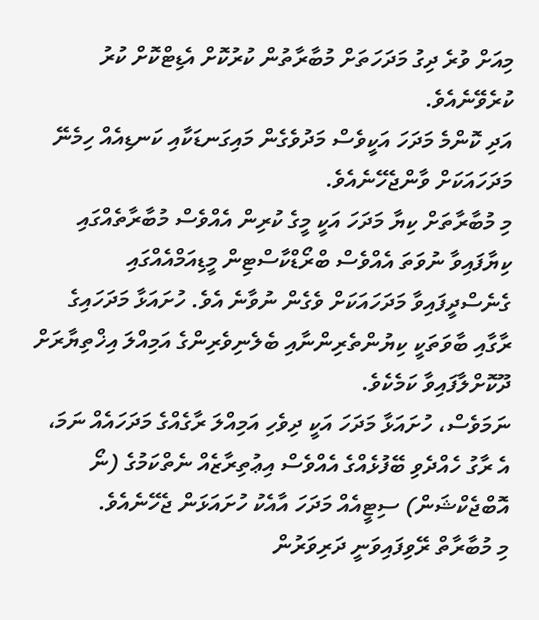މިއަށް ވުރެ ދިގު މަދަހަތަށް މުބާރާތުން ކުރުކޮށް އެޑިޓްކޮށް ކުރު ކުރެވޭނެއެވެ.
އަދި ކޮންމެ މަދަހަ އަކީވެސް މަދުވެގެން މައިގަނޑަކާއި ކަނޑިއެއް ހިމެނޭ މަދަހައަކަށް ވާންޖެހޭނެއެވެ.
މި މުބާރާތަށް ކިޔާ މަދަހަ އަކީ މީގެ ކުރިން އެއްވެސް މުބާރާތެއްގައި ކިޔާފައިވާ ނުވަތަ އެއްވެސް ބްރޯޑްކާސްޓިން މީޑިއަމްއެއްގައި ގެނެސްދީފައިވާ މަދަހައަކަށް ވެގެން ނުވާނެ އެވެ. ހުށައަޅާ މަދަހައިގެ ރާގާއި ބާވަތަކީ ކިޔުންތެރިންނާއި ބެލެނިވެރިންގެ އަމިއްލަ އިޚްތިޔާރަށް ދޫކޮށްލާފައިވާ ކަމެކެވެ.
ނަމަވެސް، ހުށައަޅާ މަދަހަ އަކީ ދިވެހި އަމިއްލަ ރާގެއްގެ މަދަހައެއް ނަމަ، އެ ރާގު ހެއްދެވި ބޭފުޅެއްގެ އެއްވެސް އިޢުތިރާޒެއް ނެތްކަމުގެ (ނޯ އޮބްޖެކްޝަން) ސިޓީއެއް މަދަހަ އާއެކު ހުށައަޅަން ޖެހޭނެއެވެ.
މި މުބާރާތް ރޭވިފައިވަނީ ދަރިވަރުން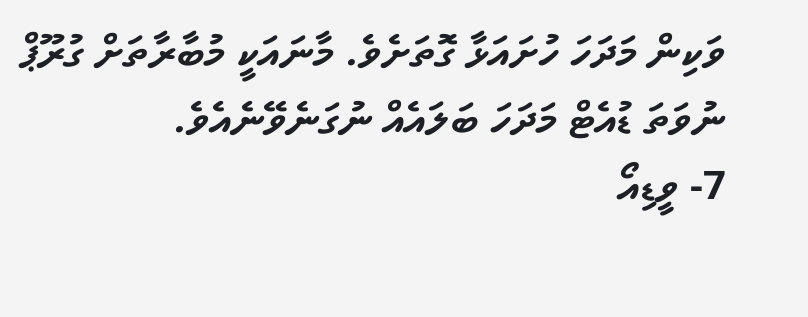ވަކިން މަދަހަ ހުށައަޅާ ގޮތަށެވެ. މާނައަކީ މުބާރާތަށް ގުރޫޕް ނުވަތަ ޑުއެޓް މަދަހަ ބަލައެއް ނުގަނެވޭނެއެވެ.
7- ވީޑިއޯ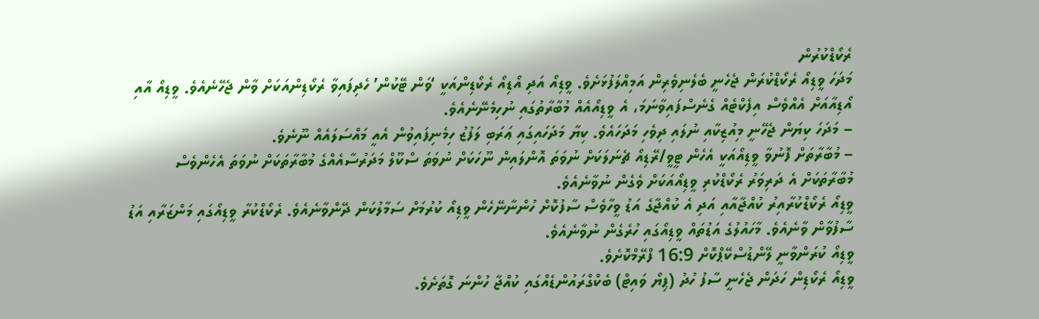ރެކޯޑްކުރުން
މަދަހަ ވީޑިއޯ ރެކޯޑްކުރަން ޖެހެނީ ބެލެނިވެރިން އަމިއްލަފުޅަށެވެ. ވީޑިއޯ އަދި އޯޑިއޯ ރެކޯޑިންއަކީ ‘ވަން ޓޭކުން’ ހެދިފައިވާ ރެކޯޑިންއަކަށް ވާން ޖެހޭނެއެވެ. ވީޑިއޯ އާއި އޯޑިއާއަށް އެއްވެސް އިފެކްޓެއް ގެނެސްފައިވާނަމަ، އެ ވީޑިއޯއެއް މުބާރާތުގައި ނުހިމެނޭނެއެވެ.
– މަދަހަ ކިޔަން ޖެހޭނީ މިއުޒިކާއި ނުލައި ދިވެހި މަދަހައެވެ. ކިޔާ މަދަހައިގައި ޢަރަބި ލަފުޒު ހިމެނިފައިވުން އެއީ މައްސަލައެއް ނޫނެވެ.
– މުބާރާތަށް ފޮނުވާ ވީޑިއޯއަކީ އެހެން ޓީވީ/ރޭޑިއޯ ޗެނަލަކަށް ނުވަތަ އޮންލައިން ނޫހަކަށް ނުވަތަ ސްކޫލް މަދަރުސާއެއްގެ މުބާރާތަކަށް ނުވަތަ އެހެންވެސް
މުބާރާތަކަށް އެ ދަރިވަރު ރެކޯޑްކުރި ވީޑިއޯއަކަށް ވެގެން ނުވާނެއެވެ.
ވީޑިއޯ ރެކޯޑްކުރާއިރު ކުއްޖާއާއި އަދި އެ ކުއްޖާގެ އަޑު ވީހާވެސް ސާފުކޮށް ހުންނާނޭހެން ވީޑިއޯ ކުރުމަށް ސަމާލުކަން ދޭންވާނެއެވެ. ރެކޯޑްކުރާ ވީޑިއޯގައި މަންޒަރާއި އަޑު ސާފުވާން ވާނެއެވެ. މާހައުލުގެ އަޑުތައް ވީޑިއޯގައި ހުރެގެން ނުވާނެއެވެ.
ވީޑިއޯ ކުރަންވާނީ ލޭންޑުސްކޭޕްކޮށް 16:9 ފްރޭމްކޮށެވެ.
ވީޑިއޯ ރެކޯޑިން ހަދަން ޖެހެނީ ސާފު ހުދު (ޕިޔޯ ވައިޓް) ބެކްގްރައުންޑެއްގައި ކުއްޖާ ހުންނަ ގޮތަށެވެ.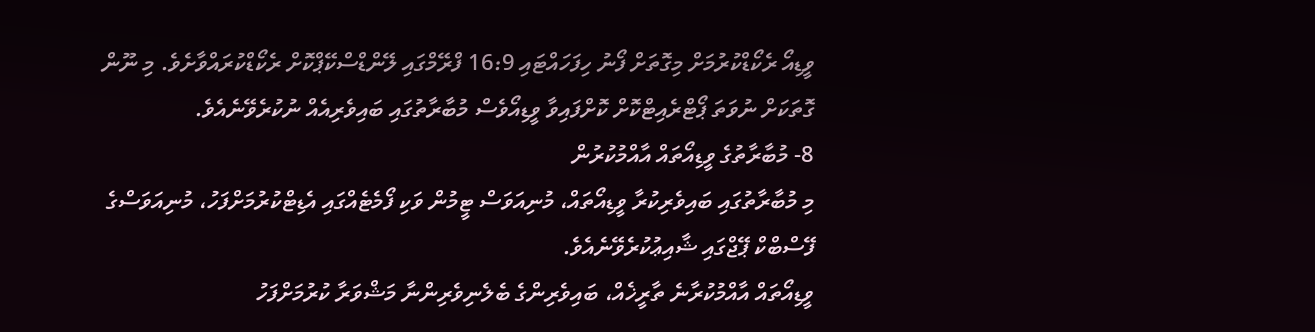ވީޑިއޯ ރެކޯޑްކުރުމަށް މިގޮތަށް ފޯނު ހިފަހައްޓައި 16:9 ފްރޭމްގައި ލޭންޑްސްކޭޕްކޮށް ރެކޯޑްކުރައްވާށެވެ. މި ނޫން ގޮތަކަށް ނުވަތަ ޕޯޓްރެއިޓްކޮށް ކޮށްފައިވާ ވީޑިއޯވެސް މުބާރާތުގައި ބައިވެރިއެއް ނުކުރެވޭނެއެވެ.
8- މުބާރާތުގެ ވީޑިއޯތައް އާއްމުކުރުން
މި މުބާރާތުގައި ބައިވެރިކުރާ ވީޑިއޯތައް، މުނިއަވަސް ޓީމުން ވަކި ފޯމެޓެއްގައި އެޑިޓްކުރުމަށްފަހު، މުނިއަވަސްގެ ފޭސްބްކް ޕޭޖްގައި ޝާއިޢުކުރެވޭނެއެވެ.
ވީޑިއޯތައް އާއްމުކުރާނެ ތާރީޚެއް، ބައިވެރިންގެ ބެލެނިވެރިންނާ މަޝްވަރާ ކުރުމަށްފަހު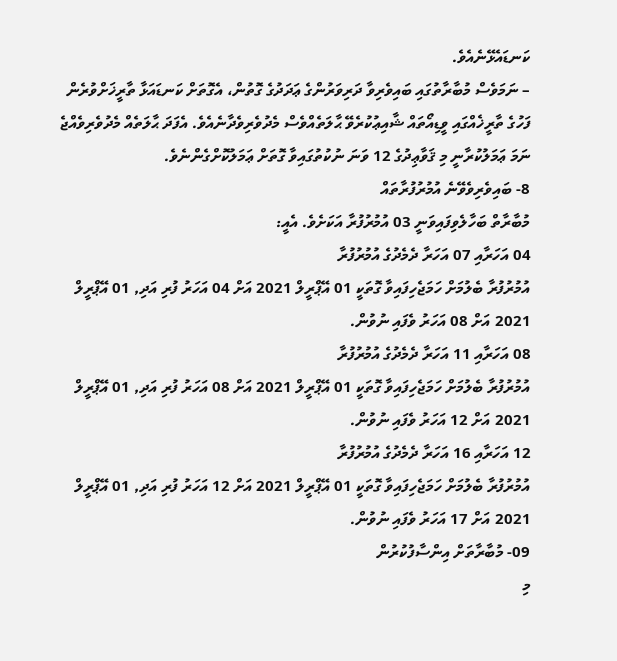ކަނޑައެޅޭނެއެވެ.
– ނަމަވެސް މުބާރާތުގައި ބައިވެރިވާ ދަރިވަރުންގެ ޢަދަދުގެ ގޮތުން، އެގޮތަށް ކަނޑައަޅާ ތާރީޚަށްވުރެން ފަހުގެ ތާރީޚެއްގައި ވީޑިއޯތައް ޝާއިޢުކުރެވޭ ޙާލަތެއްވެސް މެދުވެރިވެދާނެއެވެ. އެފަދަ ޙާލަތެއް މެދުވެރިވެއްޖެ ނަމަ ޢަމަލުކުރާނީ މި ޤަވާޢިދުގެ 12 ވަނަ ނުކުތުގައިވާ ގޮތަށް ޢަމަލުކޮށްގެންނެވެ.
8- ބައިވެރިވެވޭނެ އުމުރުފުރާތައް
މުބާރާތް ބަހާލެވިފައިވަނީ 03 އުމުރުފުރާ އަކަށެވެ. އެއީ:
04 އަހަރާއި 07 އަހަރާ ދެމެދުގެ އުމުރުފުރާ
އުމުރުފުރާ ބެލުމަށް ހަމަޖެހިފައިވާ ގޮތަކީ 01 އޭޕްރީލް 2021 އަށް 04 އަހަރު ފުރި އަދި, 01 އޭޕްރީލް 2021 އަށް 08 އަހަރު ވެފައި ނުވުން.
08 އަހަރާއި 11 އަހަރާ ދެމެދުގެ އުމުރުފުރާ
އުމުރުފުރާ ބެލުމަށް ހަމަޖެހިފައިވާ ގޮތަކީ 01 އޭޕްރީލް 2021 އަށް 08 އަހަރު ފުރި އަދި, 01 އޭޕްރީލް 2021 އަށް 12 އަހަރު ވެފައި ނުވުން.
12 އަހަރާއި 16 އަހަރާ ދެމެދުގެ އުމުރުފުރާ
އުމުރުފުރާ ބެލުމަށް ހަމަޖެހިފައިވާ ގޮތަކީ 01 އޭޕްރީލް 2021 އަށް 12 އަހަރު ފުރި އަދި, 01 އޭޕްރީލް 2021 އަށް 17 އަހަރު ވެފައި ނުވުން.
09- މުބާރާތަށް އިންސާފުކުރުން
މި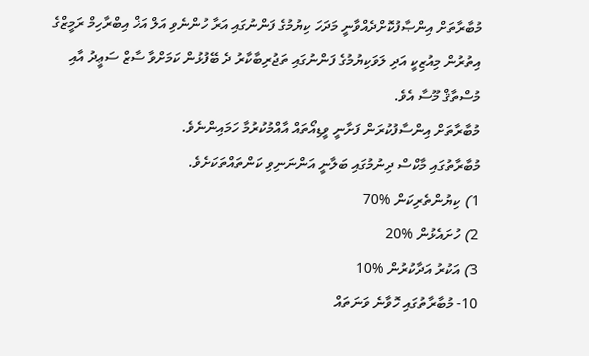މުބާރާތަށް އިންޞާފުކޮށްދެއްވާނީ މަދަހަ ކިޔުމުގެ ފަންނުގައި އަރާ ހުންނެވި އަލް އަޚް އިބްރާހިމް ރަމީޒްގެ އިތުރުން މިއުޒިކީ އަދި ލަވަކިޔުމުގެ ފަންނުގައި ތަޖުރިބާކާރު ދެ ބޭފުޅުން ކަމަށްވާ ސާޒް ސަޢީދު އާއި މުސްތާޤް މޫސާ އެވެ.
މުބާރާތަށް އިންސާފުކުރަން ފަށާނީ ވީޑިއޯތައް އާއްމުކުރުމާ ހަމައިންނެވެ.
މުބާރާތުގައި މާކްސް ދިނުމުގައި ބަލާނީ އަންނަނިވި ކަންތައްތަކަށެވެ.
1) ކިޔުންތެރިކަން %70
2) ހުށައެޅުން %20
3) އަކުރު އަދާކުރުން %10
10- މުބާރާތުގައި ހޮވާނެ ވަނަތައް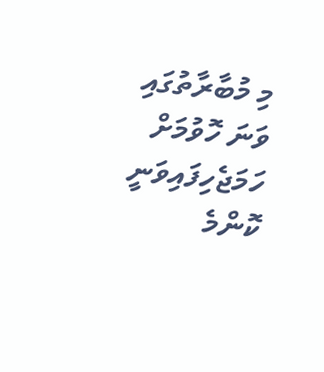މި މުބާރާތުގައި ވަނަ ހޮވުމަށް ހަމަޖެހިފައިވަނީ ކޮންމެ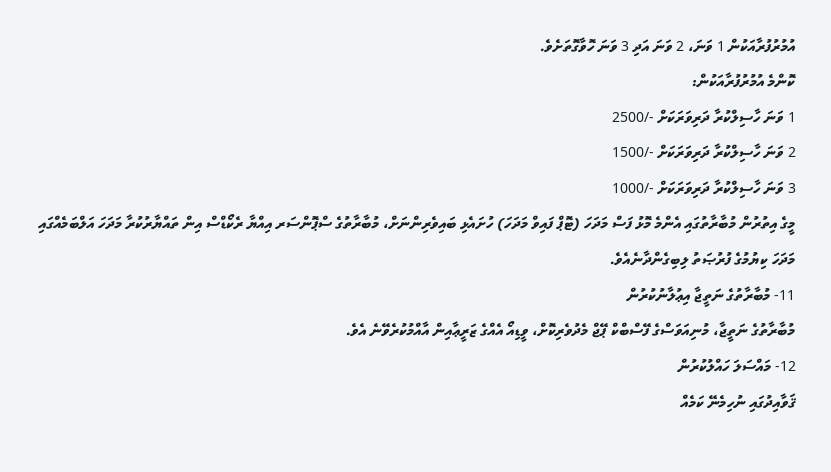އުމުރުފުރާއަކުން 1 ވަނަ، 2 ވަނަ އަދި 3 ވަނަ ހޮވާގޮތަށެވެ.
ކޮންމެ އުމުރުފުރާއަކުން:
1 ވަނަ ހާސިލްކުރާ ދަރިވަރަކަށް -/2500
2 ވަނަ ހާސިލްކުރާ ދަރިވަރަކަށް -/1500
3 ވަނަ ހާސިލްކުރާ ދަރިވަރަކަށް -/1000
މީގެ އިތުރުން މުބާރާތުގައި އެންމެ މޮޅު ފަސް މަދަހަ (ޓޮޕް ފައިވް މަދަހަ) ހުށައެޅި ބައިވެރިންނަށް، މުބާރާތުގެ ސްޕޮންސަރ އިއްޔާ ރެކޯޑްސް އިން ތައްޔާރުކުރާ މަދަހަ އަލްބަމެއްގައި މަދަހަ ކިޔުމުގެ ފުރުޞަތު ލިބިގެންދާނެއެވެ.
11- މުބާރާތުގެ ނަތީޖާ އިޢުލާނުކުރުން
މުބާރާތުގެ ނަތީޖާ، މުނިއަވަސްގެ ފޭސްބްކް ޕޭޖް މެދުވެރިކޮށް، ވީޑިއޯ އެއްގެ ޒަރީޢާއިން އާއްމުކުރެވޭނެ އެވެ.
12- މައްސަލަ ހައްލުކުރުން
ޤަވާއިދުގައި ނުހިމެނޭ ކަމެއް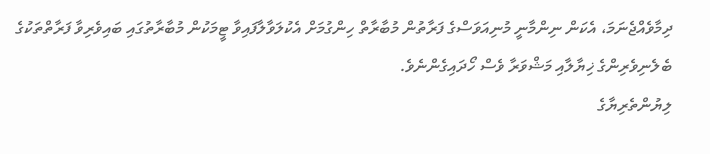ދިމާވެއްޖެނަމަ، އެކަން ނިންމާނީ މުނިއަވަސްގެ ފަރާތުން މުބާރާތް ހިންގުމަށް އެކުލަވާލާފައިވާ ޓީމަކުން މުބާރާތުގައި ބައިވެރިވާ ފަރާތްތަކުގެ ބެލެނިވެރިންގެ ޚިޔާލާއި މަޝްވަރާ ވެސް ހޯދައިގެންނެވެ.
ލިޔުންތެރިޔާގެ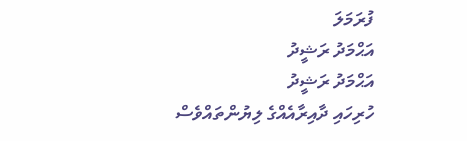ފުރަމަލަ
އަޙްމަދު ރަޝީދު
އަޙްމަދު ރަޝީދު
ހުރިހައި ދާއިރާއެއްގެ ލިޔުންތައްވެސް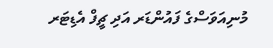މުނިއަވަސްގެ ފައުންޑަރ އަދި ޗީފް އެޑިޓަރ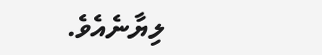ލިޔާނެއެވެ.